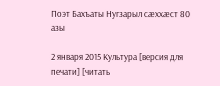Поэт Бахъаты Нугзарыл сæххæст 80 азы

2 января 2015 Культура [версия для печати] [читать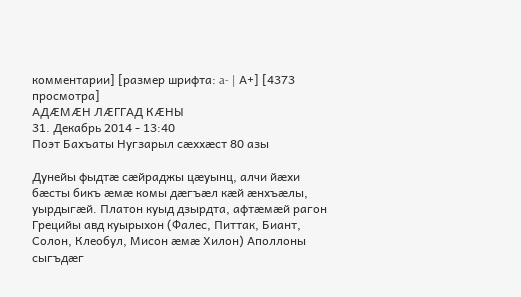комментарии] [размер шрифта: a- | А+] [4373 просмотра]
АДÆМÆН ЛÆГГАД КÆНЫ
31. Декабрь 2014 - 13:40
Поэт Бахъаты Нугзарыл сæххæст 80 азы

Дунейы фыдтæ сæйраджы цæуынц, алчи йæхи бæсты бикъ æмæ комы дæгъæл кæй æнхъæлы, уырдыгæй. Платон куыд дзырдта, афтæмæй рагон Грецийы авд куырыхон (Фалес, Питтак, Биант, Солон, Клеобул, Мисон æмæ Хилон) Аполлоны сыгъдæг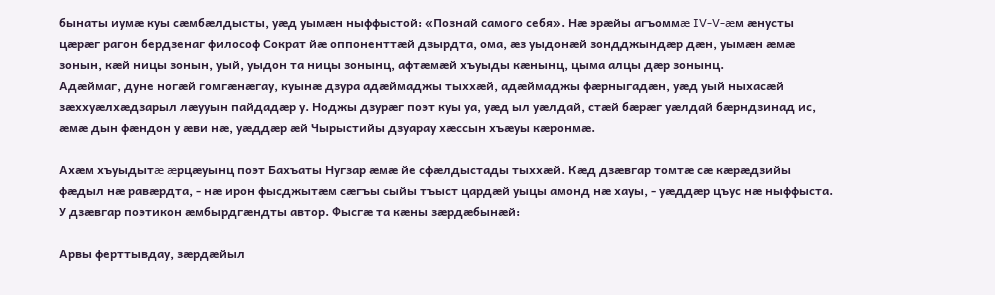бынаты иумæ куы сæмбæлдысты, уæд уымæн ныффыстой: «Познай самого себя». Нæ эрæйы агъоммæ IV-V-æм æнусты цæрæг рагон бердзенаг философ Сократ йæ оппоненттæй дзырдта, ома, æз уыдонæй зондджындæр дæн, уымæн æмæ зонын, кæй ницы зонын, уый, уыдон та ницы зонынц, афтæмæй хъуыды кæнынц, цыма алцы дæр зонынц.
Адæймаг, дуне ногæй гомгæнæгау, куынæ дзура адæймаджы тыххæй, адæймаджы фæрныгадæн, уæд уый ныхасæй зæххуæлхæдзарыл лæууын пайдадæр у. Ноджы дзурæг поэт куы уа, уæд ыл уæлдай, стæй бæрæг уæлдай бæрндзинад ис, æмæ дын фæндон у æви нæ, уæддæр æй Чырыстийы дзуарау хæссын хъæуы кæронмæ.

Ахæм хъуыдытæ æрцæуынц поэт Бахъаты Нугзар æмæ йе сфæлдыстады тыххæй. Кæд дзæвгар томтæ сæ кæрæдзийы фæдыл нæ равæрдта, - нæ ирон фысджытæм сæгъы сыйы тъыст цардæй уыцы амонд нæ хауы, - уæддæр цъус нæ ныффыста. У дзæвгар поэтикон æмбырдгæндты автор. Фысгæ та кæны зæрдæбынæй:

Арвы ферттывдау, зæрдæйыл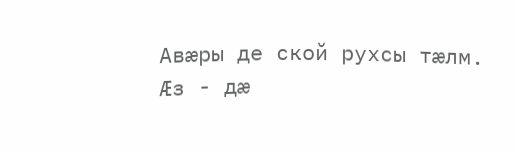Авæры де ской рухсы тæлм.
Æз - дæ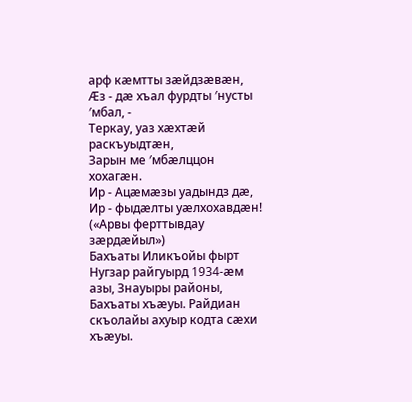арф кæмтты зæйдзæвæн,
Æз - дæ хъал фурдты ′нусты ′мбал, -
Теркау, уаз хæхтæй раскъуыдтæн,
Зарын ме ′мбæлццон хохагæн.
Ир - Ацæмæзы уадындз дæ,
Ир - фыдæлты уæлхохавдæн!
(«Арвы ферттывдау зæрдæйыл»)
Бахъаты Иликъойы фырт Нугзар райгуырд 1934-æм азы, Знауыры районы, Бахъаты хъæуы. Райдиан скъолайы ахуыр кодта сæхи хъæуы.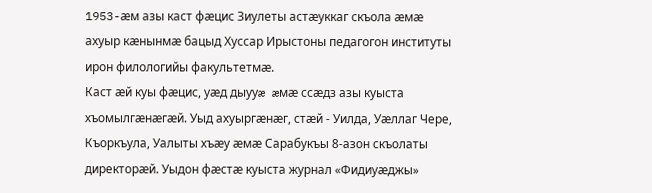1953-æм азы каст фæцис Зиулеты астæуккаг скъола æмæ ахуыр кæнынмæ бацыд Хуссар Ирыстоны педагогон институты ирон филологийы факультетмæ.
Каст æй куы фæцис, уæд дыууæ æмæ ссæдз азы куыста хъомылгæнæгæй. Уыд ахуыргæнæг, стæй - Уилда, Уæллаг Чере, Къоркъула, Уалыты хъæу æмæ Сарабукъы 8-азон скъолаты директорæй. Уыдон фæстæ куыста журнал «Фидиуæджы»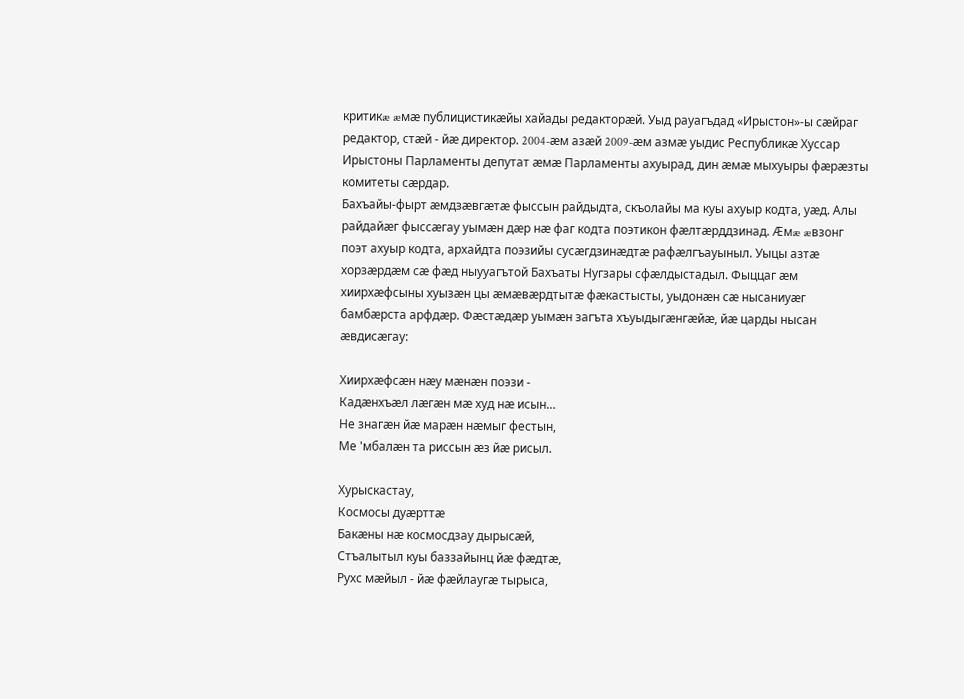критикæ æмæ публицистикæйы хайады редакторæй. Уыд рауагъдад «Ирыстон»-ы сæйраг редактор, стæй - йæ директор. 2004-æм азæй 2009-æм азмæ уыдис Республикæ Хуссар Ирыстоны Парламенты депутат æмæ Парламенты ахуырад, дин æмæ мыхуыры фæрæзты комитеты сæрдар.
Бахъайы-фырт æмдзæвгæтæ фыссын райдыдта, скъолайы ма куы ахуыр кодта, уæд. Алы райдайæг фыссæгау уымæн дæр нæ фаг кодта поэтикон фæлтæрддзинад. Æмæ æвзонг поэт ахуыр кодта, архайдта поэзийы сусæгдзинæдтæ рафæлгъауыныл. Уыцы азтæ хорзæрдæм сæ фæд ныууагътой Бахъаты Нугзары сфæлдыстадыл. Фыццаг æм хиирхæфсыны хуызæн цы æмæвæрдтытæ фæкастысты, уыдонæн сæ нысаниуæг бамбæрста арфдæр. Фæстæдæр уымæн загъта хъуыдыгæнгæйæ, йæ царды нысан æвдисæгау:

Хиирхæфсæн нæу мæнæн поэзи -
Кадæнхъæл лæгæн мæ худ нæ исын…
Не знагæн йæ марæн нæмыг фестын,
Ме 'мбалæн та риссын æз йæ рисыл.

Хурыскастау,
Космосы дуæрттæ
Бакæны нæ космосдзау дырысæй,
Стъалытыл куы баззайынц йæ фæдтæ,
Рухс мæйыл - йæ фæйлаугæ тырыса,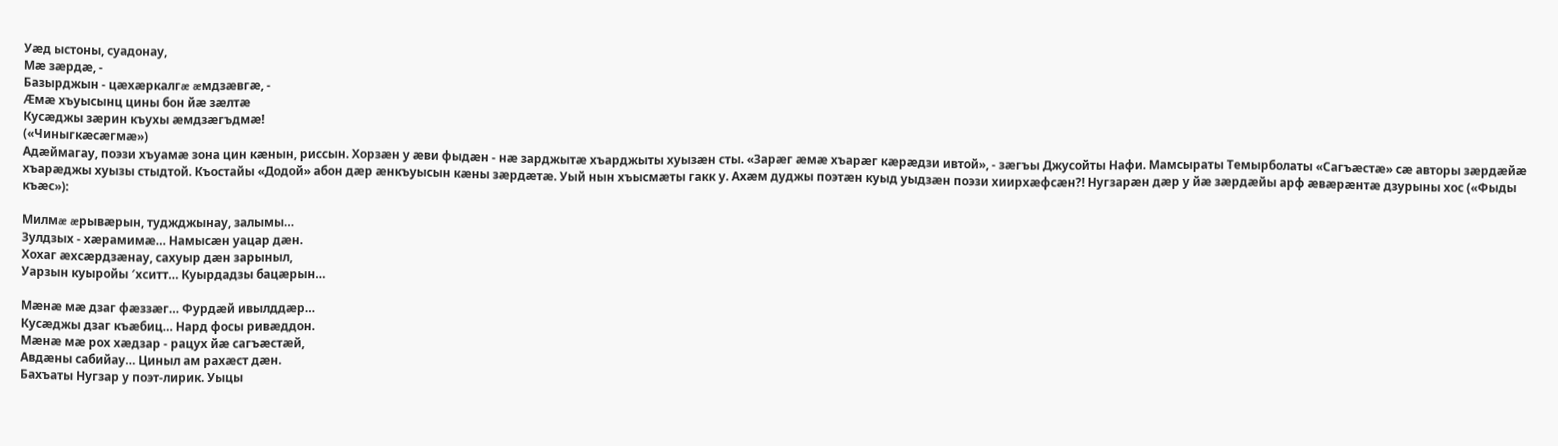Уæд ыстоны, суадонау,
Мæ зæрдæ, -
Базырджын - цæхæркалгæ æмдзæвгæ, -
Æмæ хъуысынц цины бон йæ зæлтæ
Кусæджы зæрин къухы æмдзæгъдмæ!
(«Чиныгкæсæгмæ»)
Адæймагау, поэзи хъуамæ зона цин кæнын, риссын. Хорзæн у æви фыдæн - нæ зарджытæ хъарджыты хуызæн сты. «Зарæг æмæ хъарæг кæрæдзи ивтой», - зæгъы Джусойты Нафи. Мамсыраты Темырболаты «Сагъæстæ» сæ авторы зæрдæйæ хъарæджы хуызы стыдтой. Къостайы «Додой» абон дæр æнкъуысын кæны зæрдæтæ. Уый нын хъысмæты гакк у. Ахæм дуджы поэтæн куыд уыдзæн поэзи хиирхæфсæн?! Нугзарæн дæр у йæ зæрдæйы арф æвæрæнтæ дзурыны хос («Фыды къæс»):

Милмæ æрывæрын, туджджынау, залымы…
Зулдзых - хæрамимæ… Намысæн уацар дæн.
Хохаг æхсæрдзæнау, сахуыр дæн зарыныл,
Уарзын куыройы ′хситт… Куырдадзы бацæрын…

Мæнæ мæ дзаг фæззæг… Фурдæй ивылддæр…
Кусæджы дзаг къæбиц… Нард фосы ривæддон.
Мæнæ мæ рох хæдзар - рацух йæ сагъæстæй,
Авдæны сабийау… Циныл ам рахæст дæн.
Бахъаты Нугзар у поэт-лирик. Уыцы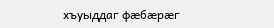хъуыддаг фæбæрæг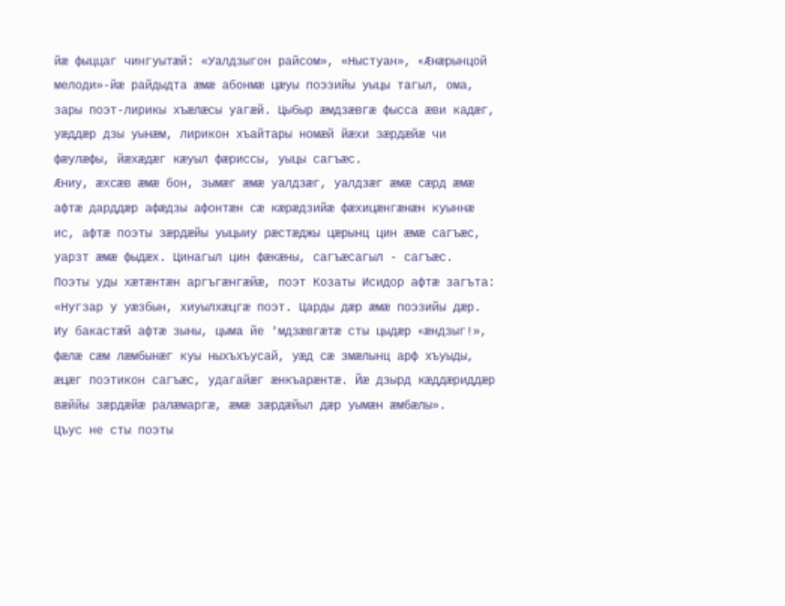йæ фыццаг чингуытæй: «Уалдзыгон райсом», «Ныстуан», «Æнæрынцой мелоди»-йæ райдыдта æмæ абонмæ цæуы поэзийы уыцы тагыл, ома, зары поэт-лирикы хъæлæсы уагæй. Цыбыр æмдзæвгæ фысса æви кадæг, уæддæр дзы уынæм, лирикон хъайтары номæй йæхи зæрдæйæ чи фæулæфы, йæхæдæг кæуыл фæриссы, уыцы сагъæс.
Æниу, æхсæв æмæ бон, зымæг æмæ уалдзæг, уалдзæг æмæ сæрд æмæ афтæ дарддæр афæдзы афонтæн сæ кæрæдзийæ фæхицæнгæнæн куыннæ ис, афтæ поэты зæрдæйы уыцыиу рæстæджы цæрынц цин æмæ сагъæс, уарзт æмæ фыдæх. Цинагыл цин фæкæны, сагъæсагыл - сагъæс.
Поэты уды хæтæнтæн аргъгæнгæйæ, поэт Козаты Исидор афтæ загъта: «Нугзар у уæзбын, хиуылхæцгæ поэт. Царды дæр æмæ поэзийы дæр. Иу бакастæй афтæ зыны, цыма йе 'мдзæвгæтæ сты цыдæр «æндзыг!», фæлæ сæм лæмбынæг куы ныхъхъусай, уæд сæ змæлынц арф хъуыды, æцæг поэтикон сагъæс, удагайæг æнкъарæнтæ. Йæ дзырд кæддæриддæр вæййы зæрдæйæ ралæмаргæ, æмæ зæрдæйыл дæр уымæн æмбæлы».
Цъус не сты поэты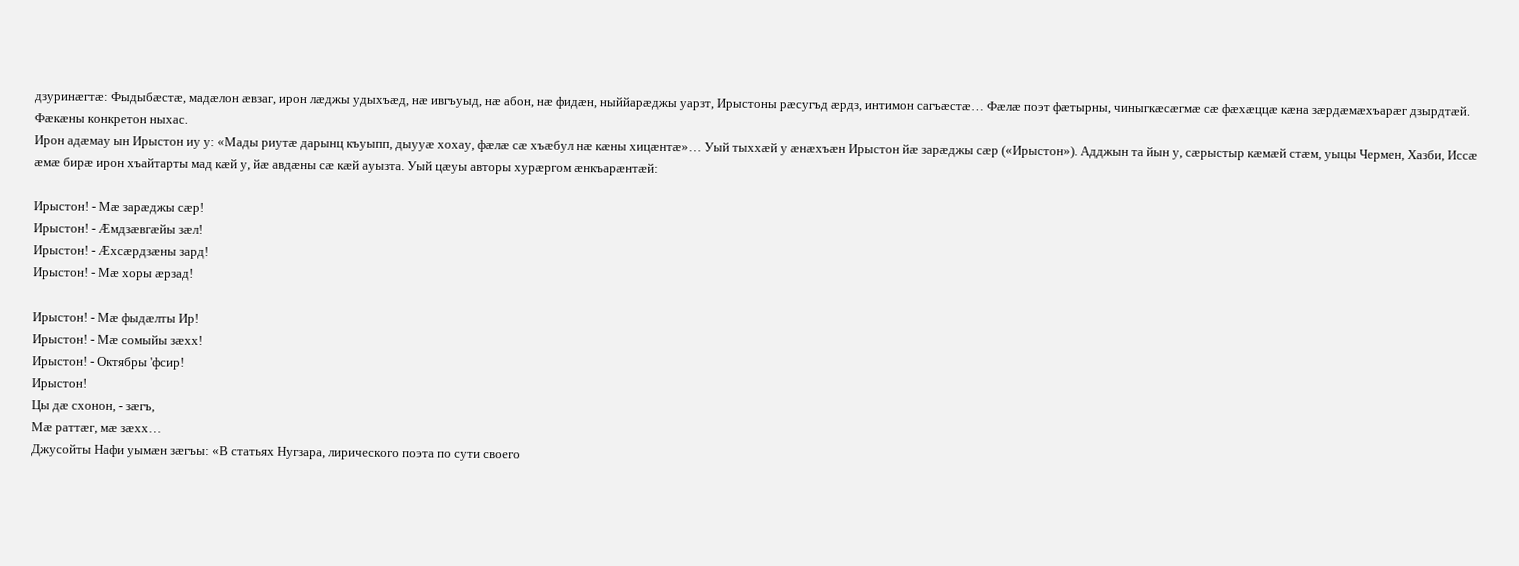дзуринæгтæ: Фыдыбæстæ, мадæлон æвзаг, ирон лæджы удыхъæд, нæ ивгъуыд, нæ абон, нæ фидæн, ныййарæджы уарзт, Ирыстоны рæсугъд æрдз, интимон сагъæстæ… Фæлæ поэт фæтырны, чиныгкæсæгмæ сæ фæхæццæ кæна зæрдæмæхъарæг дзырдтæй. Фæкæны конкретон ныхас.
Ирон адæмау ын Ирыстон иу у: «Мады риутæ дарынц къуыпп, дыууæ хохау, фæлæ сæ хъæбул нæ кæны хицæнтæ»… Уый тыххæй у æнæхъæн Ирыстон йæ зарæджы сæр («Ирыстон»). Адджын та йын у, сæрыстыр кæмæй стæм, уыцы Чермен, Хазби, Иссæ æмæ бирæ ирон хъайтарты мад кæй у, йæ авдæны сæ кæй ауызта. Уый цæуы авторы хурæргом æнкъарæнтæй:

Ирыстон! - Мæ зарæджы сæр!
Ирыстон! - Æмдзæвгæйы зæл!
Ирыстон! - Æхсæрдзæны зард!
Ирыстон! - Мæ хоры æрзад!

Ирыстон! - Мæ фыдæлты Ир!
Ирыстон! - Мæ сомыйы зæхх!
Ирыстон! - Октябры 'фсир!
Ирыстон!
Цы дæ схонон, - зæгъ,
Мæ раттæг, мæ зæхх…
Джусойты Нафи уымæн зæгъы: «В статьях Нугзара, лирического поэта по сути своего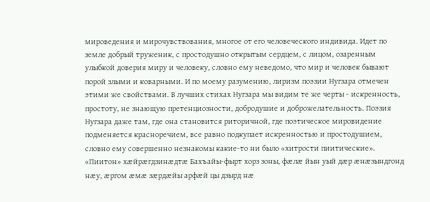мироведения и мирочувствования, многое от его человеческого индивида. Идет по земле добрый труженик, с простодушно открытым сердцем, с лицом, озаренным улыбкой доверия миру и человеку, словно ему неведомо, что мир и человек бывают порой злыми и коварными. И по моему разумению, лиризм поэзии Нугзара отмечен этими же свойствами. В лучших стихах Нугзара мы видим те же черты - искренность, простоту, не знающую претенциозности, добродушие и доброжелательность. Поэзия Нугзара даже там, где она становится риторичной, где поэтическое мировидение подменяется красноречием, все равно подкупает искренностью и простодушием, словно ему совершенно незнакомы какие-то ни было «хитрости пиитические».
«Пиитон» хæйрæгдзинæдтæ Бахъайы-фырт хорз зоны, фæлæ йын уый дæр æнæзындгонд нæу, æргом æмæ зæрдæйы арфæй цы дзырд нæ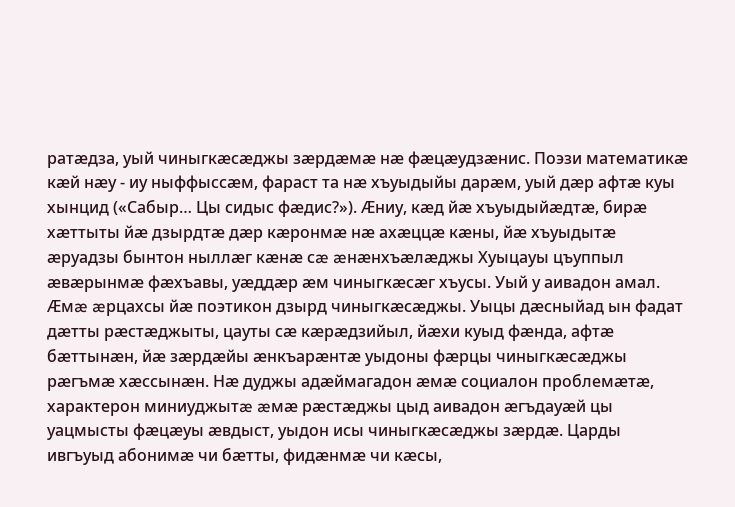ратæдза, уый чиныгкæсæджы зæрдæмæ нæ фæцæудзæнис. Поэзи математикæ кæй нæу - иу ныффыссæм, фараст та нæ хъуыдыйы дарæм, уый дæр афтæ куы хынцид («Сабыр… Цы сидыс фæдис?»). Æниу, кæд йæ хъуыдыйæдтæ, бирæ хæттыты йæ дзырдтæ дæр кæронмæ нæ ахæццæ кæны, йæ хъуыдытæ æруадзы бынтон ныллæг кæнæ сæ æнæнхъæлæджы Хуыцауы цъуппыл æвæрынмæ фæхъавы, уæддæр æм чиныгкæсæг хъусы. Уый у аивадон амал. Æмæ æрцахсы йæ поэтикон дзырд чиныгкæсæджы. Уыцы дæсныйад ын фадат дæтты рæстæджыты, цауты сæ кæрæдзийыл, йæхи куыд фæнда, афтæ бæттынæн, йæ зæрдæйы æнкъарæнтæ уыдоны фæрцы чиныгкæсæджы рæгъмæ хæссынæн. Нæ дуджы адæймагадон æмæ социалон проблемæтæ, характерон миниуджытæ æмæ рæстæджы цыд аивадон æгъдауæй цы уацмысты фæцæуы æвдыст, уыдон исы чиныгкæсæджы зæрдæ. Царды ивгъуыд абонимæ чи бæтты, фидæнмæ чи кæсы,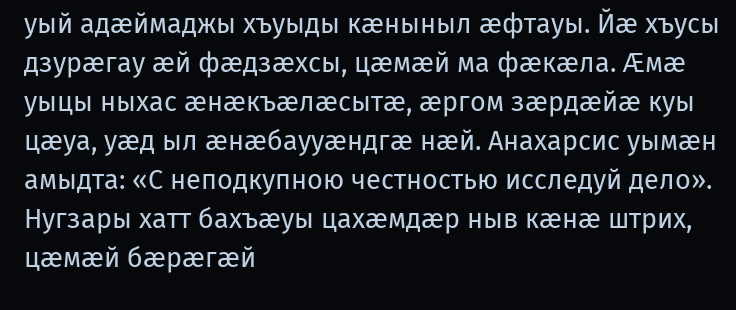уый адæймаджы хъуыды кæныныл æфтауы. Йæ хъусы дзурæгау æй фæдзæхсы, цæмæй ма фæкæла. Æмæ уыцы ныхас æнæкъæлæсытæ, æргом зæрдæйæ куы цæуа, уæд ыл æнæбаууæндгæ нæй. Анахарсис уымæн амыдта: «С неподкупною честностью исследуй дело».
Нугзары хатт бахъæуы цахæмдæр ныв кæнæ штрих, цæмæй бæрæгæй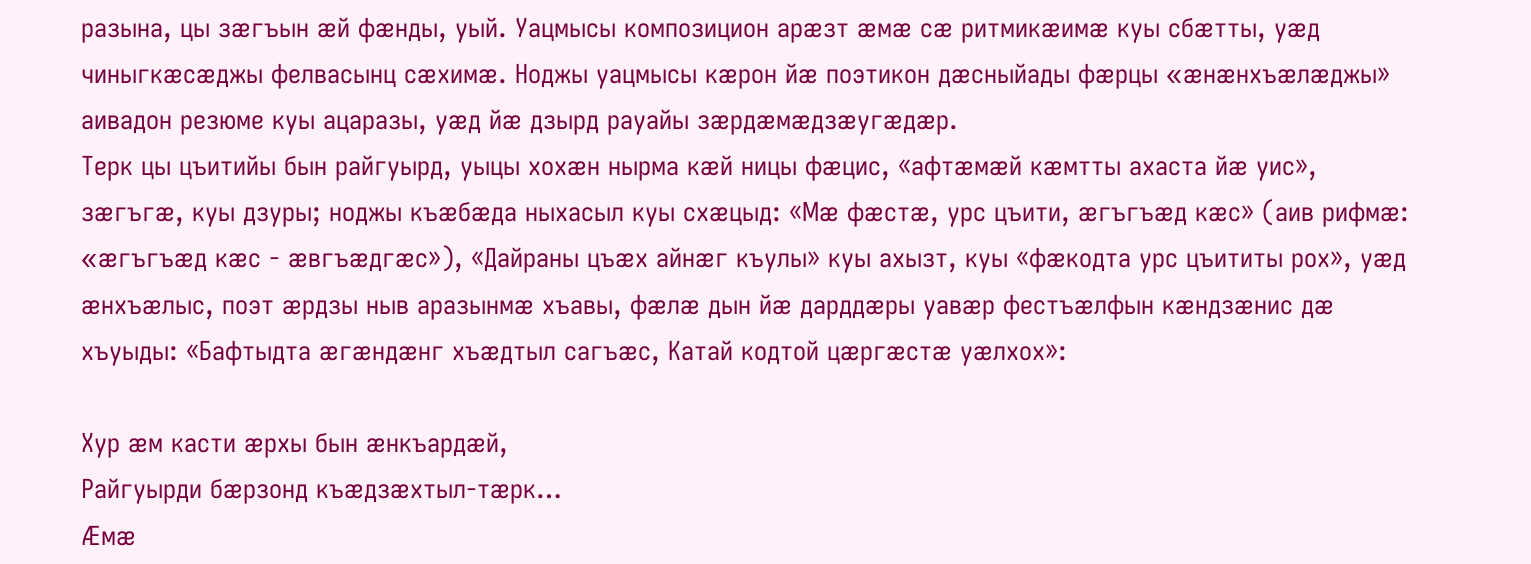разына, цы зæгъын æй фæнды, уый. Уацмысы композицион арæзт æмæ сæ ритмикæимæ куы сбæтты, уæд чиныгкæсæджы фелвасынц сæхимæ. Ноджы уацмысы кæрон йæ поэтикон дæсныйады фæрцы «æнæнхъæлæджы» аивадон резюме куы ацаразы, уæд йæ дзырд рауайы зæрдæмæдзæугæдæр.
Терк цы цъитийы бын райгуырд, уыцы хохæн нырма кæй ницы фæцис, «афтæмæй кæмтты ахаста йæ уис», зæгъгæ, куы дзуры; ноджы къæбæда ныхасыл куы схæцыд: «Мæ фæстæ, урс цъити, æгъгъæд кæс» (аив рифмæ: «æгъгъæд кæс - æвгъæдгæс»), «Дайраны цъæх айнæг къулы» куы ахызт, куы «фæкодта урс цъититы рох», уæд æнхъæлыс, поэт æрдзы ныв аразынмæ хъавы, фæлæ дын йæ дарддæры уавæр фестъæлфын кæндзæнис дæ хъуыды: «Бафтыдта æгæндæнг хъæдтыл сагъæс, Катай кодтой цæргæстæ уæлхох»:

Хур æм касти æрхы бын æнкъардæй,
Райгуырди бæрзонд къæдзæхтыл-тæрк…
Æмæ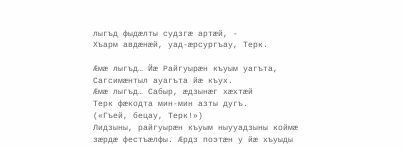лыгъд фыдæлты судзгæ артæй, -
Хъарм авдæнæй, уад-æрсургъау, Терк.

Æмæ лыгъд… Йæ Райгуырæн къуым уагъта,
Сагсимæнтыл ауагъта йæ къух.
Æмæ лыгъд… Сабыр, æдзынæг хæхтæй
Терк фæкодта мин-мин азты дугъ.
(«Гъей, бецау, Терк!»)
Лидзыны, райгуырæн къуым ныууадзыны коймæ зæрдæ фестъæлфы. Æрдз поэтæн у йæ хъуыды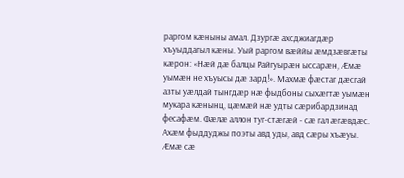раргом кæныны амал. Дзургæ ахсджиагдæр хъуыддагыл кæны. Уый раргом вæййы æмдзæвгæты кæрон: «Нæй дæ балцы Райгуырæн ыссарæн, Æмæ уымæн не хъуысы дæ зард!». Махмæ фæстаг дæсгай азты уæлдай тынгдæр нæ фыдбоны сыхæгтæ уымæн мукара кæнынц, цæмæй нæ удты сæрибардзинад фесафæм. Фæлæ аллон туг-стæгæй - сæ гал æгæвдæс.
Ахæм фыддуджы поэты авд уды, авд сæры хъæуы. Æмæ сæ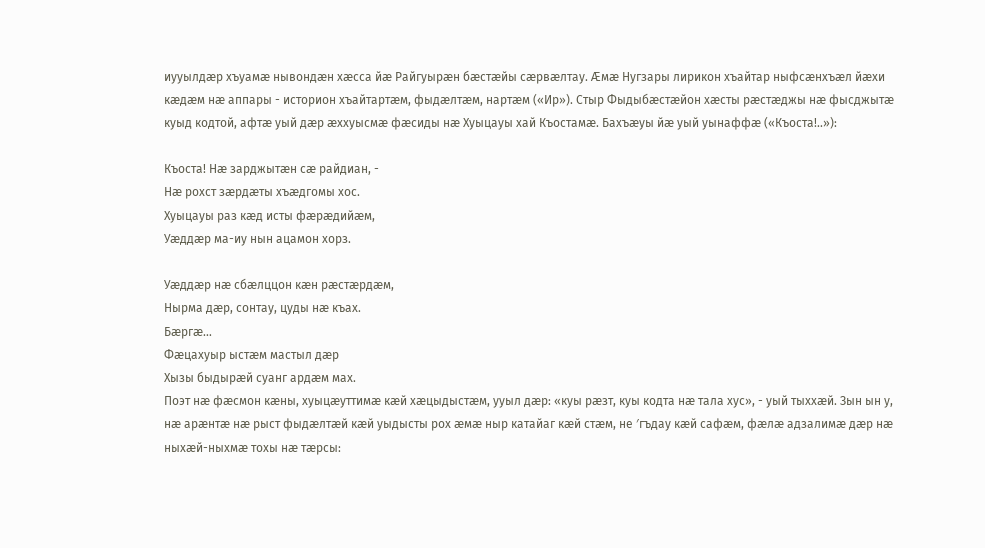иууылдæр хъуамæ нывондæн хæсса йæ Райгуырæн бæстæйы сæрвæлтау. Æмæ Нугзары лирикон хъайтар ныфсæнхъæл йæхи кæдæм нæ аппары - историон хъайтартæм, фыдæлтæм, нартæм («Ир»). Стыр Фыдыбæстæйон хæсты рæстæджы нæ фысджытæ куыд кодтой, афтæ уый дæр æххуысмæ фæсиды нæ Хуыцауы хай Къостамæ. Бахъæуы йæ уый уынаффæ («Къоста!..»):

Къоста! Нæ зарджытæн сæ райдиан, -
Нæ рохст зæрдæты хъæдгомы хос.
Хуыцауы раз кæд исты фæрæдийæм,
Уæддæр ма-иу нын ацамон хорз.

Уæддæр нæ сбæлццон кæн рæстæрдæм,
Нырма дæр, сонтау, цуды нæ къах.
Бæргæ…
Фæцахуыр ыстæм мастыл дæр
Хызы быдырæй суанг ардæм мах.
Поэт нæ фæсмон кæны, хуыцæуттимæ кæй хæцыдыстæм, ууыл дæр: «куы рæзт, куы кодта нæ тала хус», - уый тыххæй. Зын ын у, нæ арæнтæ нæ рыст фыдæлтæй кæй уыдысты рох æмæ ныр катайаг кæй стæм, не ′гъдау кæй сафæм, фæлæ адзалимæ дæр нæ ныхæй-ныхмæ тохы нæ тæрсы: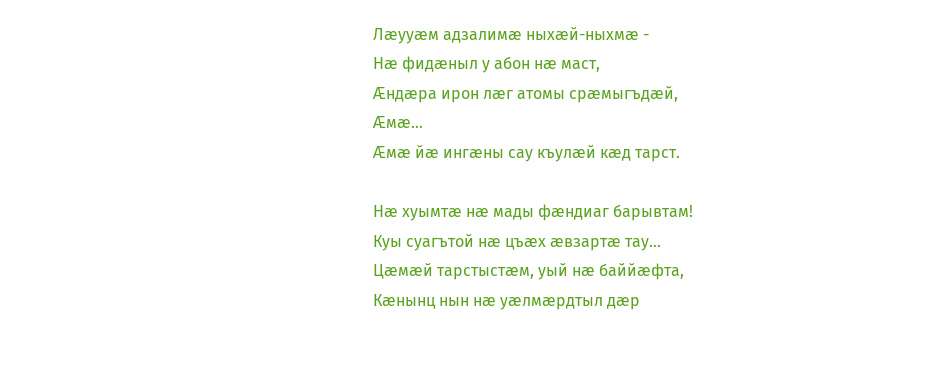Лæууæм адзалимæ ныхæй-ныхмæ -
Нæ фидæныл у абон нæ маст,
Æндæра ирон лæг атомы срæмыгъдæй,
Æмæ…
Æмæ йæ ингæны сау къулæй кæд тарст.

Нæ хуымтæ нæ мады фæндиаг барывтам!
Куы суагътой нæ цъæх æвзартæ тау…
Цæмæй тарстыстæм, уый нæ баййæфта,
Кæнынц нын нæ уæлмæрдтыл дæр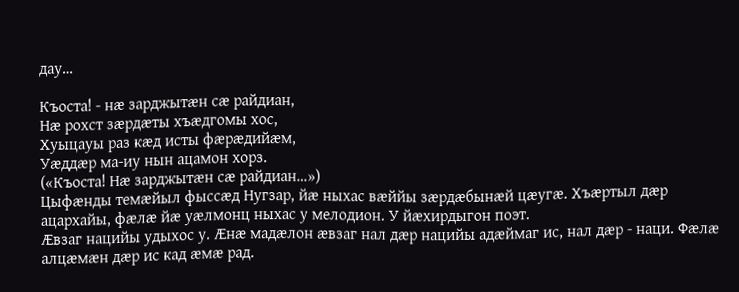дау…

Къоста! - нæ зарджытæн сæ райдиан,
Нæ рохст зæрдæты хъæдгомы хос,
Хуыцауы раз кæд исты фæрæдийæм,
Уæддæр ма-иу нын ацамон хорз.
(«Къоста! Нæ зарджытæн сæ райдиан…»)
Цыфæнды темæйыл фыссæд Нугзар, йæ ныхас вæййы зæрдæбынæй цæугæ. Хъæртыл дæр ацархайы, фæлæ йæ уæлмонц ныхас у мелодион. У йæхирдыгон поэт.
Æвзаг нацийы удыхос у. Æнæ мадæлон æвзаг нал дæр нацийы адæймаг ис, нал дæр - наци. Фæлæ алцæмæн дæр ис кад æмæ рад.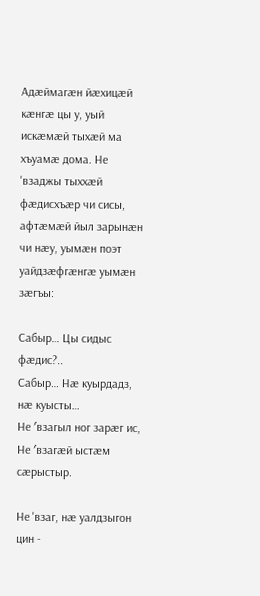Адæймагæн йæхицæй кæнгæ цы у, уый искæмæй тыхæй ма хъуамæ дома. Не 'взаджы тыххæй фæдисхъæр чи сисы, афтæмæй йыл зарынæн чи нæу, уымæн поэт уайдзæфгæнгæ уымæн зæгъы:

Сабыр… Цы сидыс фæдис?..
Сабыр… Нæ куырдадз, нæ куысты…
Не ′взагыл ног зарæг ис,
Не ′взагæй ыстæм сæрыстыр.

Не 'взаг, нæ уалдзыгон цин -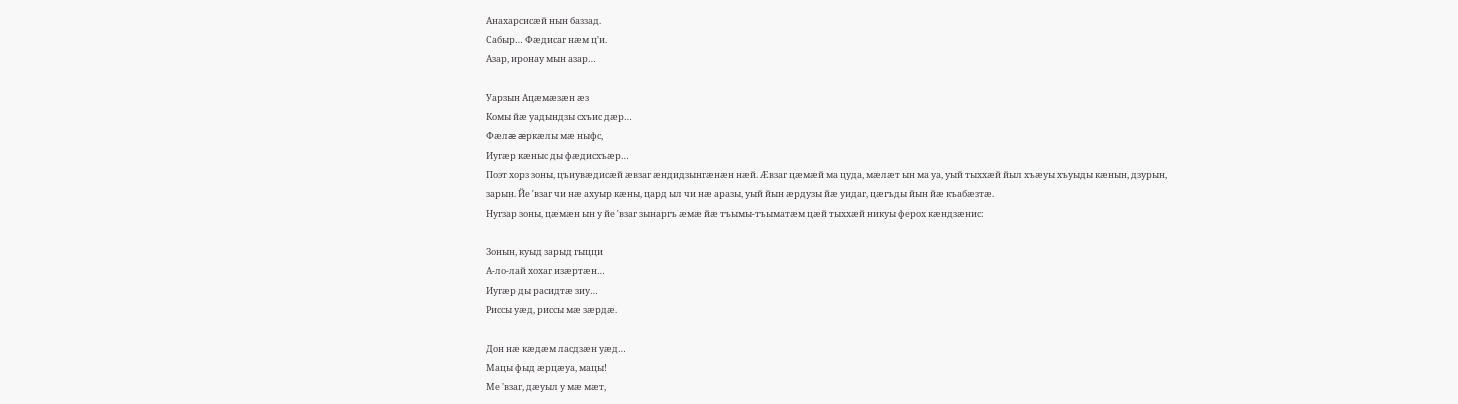Анахарсисæй нын баззад.
Сабыр… Фæдисаг нæм ц'и.
Азар, иронау мын азар…

Уарзын Ацæмæзæн æз
Комы йæ уадындзы схъис дæр…
Фæлæ æркæлы мæ ныфс,
Иугæр кæныс ды фæдисхъæр…
Поэт хорз зоны, цъиувæдисæй æвзаг æндидзынгæнæн нæй. Æвзаг цæмæй ма цуда, мæлæт ын ма уа, уый тыххæй йыл хъæуы хъуыды кæнын, дзурын, зарын. Йе ′взаг чи нæ ахуыр кæны, цард ыл чи нæ аразы, уый йын æрдузы йæ уидаг, цæгъды йын йæ къабæзтæ.
Нугзар зоны, цæмæн ын у йе ′взаг зынаргъ æмæ йæ тъымы-тъыматæм цæй тыххæй никуы ферох кæндзæнис:

Зонын, куыд зарыд гыцци
А-ло-лай хохаг изæртæн…
Иугæр ды расидтæ зиу…
Риссы уæд, риссы мæ зæрдæ.

Дон нæ кæдæм ласдзæн уæд…
Мацы фыд æрцæуа, мацы!
Ме 'взаг, дæуыл у мæ мæт,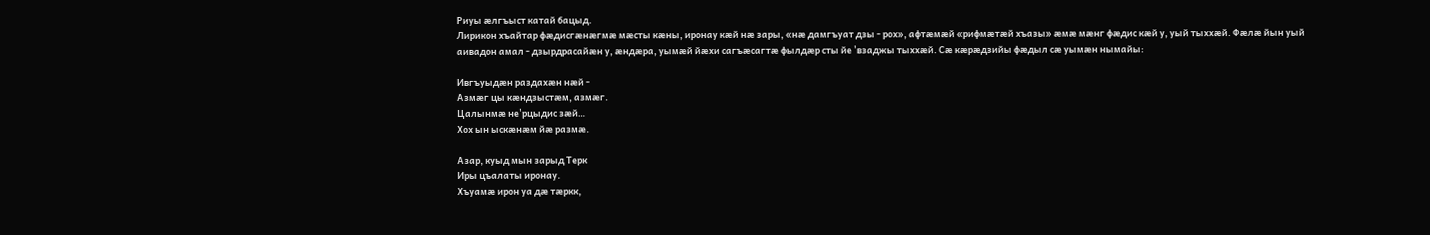Риуы æлгъыст катай бацыд.
Лирикон хъайтар фæдисгæнæгмæ мæсты кæны, иронау кæй нæ зары, «нæ дамгъуат дзы - рох», афтæмæй «рифмæтæй хъазы» æмæ мæнг фæдис кæй у, уый тыххæй. Фæлæ йын уый аивадон амал - дзырдрасайæн у, æндæра, уымæй йæхи сагъæсагтæ фылдæр сты йе 'взаджы тыххæй. Сæ кæрæдзийы фæдыл сæ уымæн нымайы:

Ивгъуыдæн раздахæн нæй -
Азмæг цы кæндзыстæм, азмæг.
Цалынмæ не'рцыдис зæй…
Хох ын ыскæнæм йæ размæ.

Азар, куыд мын зарыд Терк
Иры цъалаты иронау.
Хъуамæ ирон уа дæ тæркк,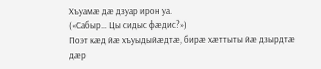Хъуамæ дæ дзуар ирон уа.
(«Сабыр… Цы сидыс фæдис?»)
Поэт кæд йæ хъуыдыйæдтæ, бирæ хæттыты йæ дзырдтæ дæр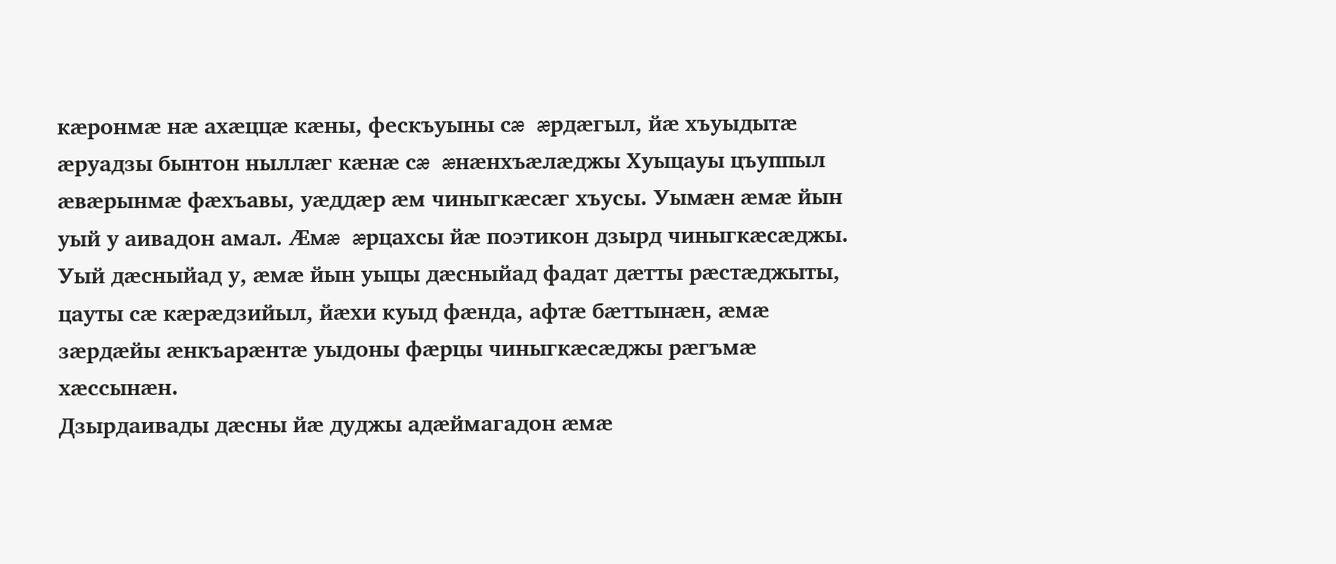кæронмæ нæ ахæццæ кæны, фескъуыны сæ æрдæгыл, йæ хъуыдытæ æруадзы бынтон ныллæг кæнæ сæ æнæнхъæлæджы Хуыцауы цъуппыл æвæрынмæ фæхъавы, уæддæр æм чиныгкæсæг хъусы. Уымæн æмæ йын уый у аивадон амал. Æмæ æрцахсы йæ поэтикон дзырд чиныгкæсæджы. Уый дæсныйад у, æмæ йын уыцы дæсныйад фадат дæтты рæстæджыты, цауты сæ кæрæдзийыл, йæхи куыд фæнда, афтæ бæттынæн, æмæ зæрдæйы æнкъарæнтæ уыдоны фæрцы чиныгкæсæджы рæгъмæ хæссынæн.
Дзырдаивады дæсны йæ дуджы адæймагадон æмæ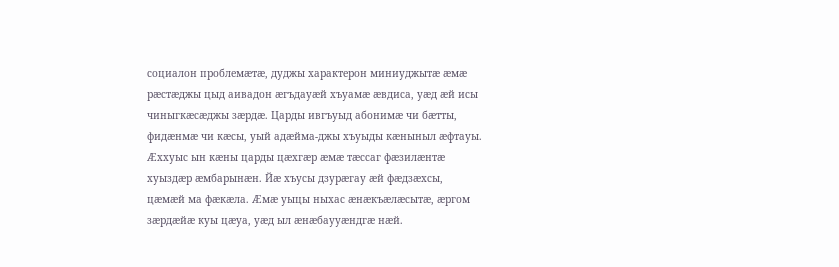социалон проблемæтæ, дуджы характерон миниуджытæ æмæ рæстæджы цыд аивадон æгъдауæй хъуамæ æвдиса, уæд æй исы чиныгкæсæджы зæрдæ. Царды ивгъуыд абонимæ чи бæтты, фидæнмæ чи кæсы, уый адæйма-джы хъуыды кæныныл æфтауы. Æххуыс ын кæны царды цæхгæр æмæ тæссаг фæзилæнтæ хуыздæр æмбарынæн. Йæ хъусы дзурæгау æй фæдзæхсы, цæмæй ма фæкæла. Æмæ уыцы ныхас æнæкъæлæсытæ, æргом зæрдæйæ куы цæуа, уæд ыл æнæбаууæндгæ нæй.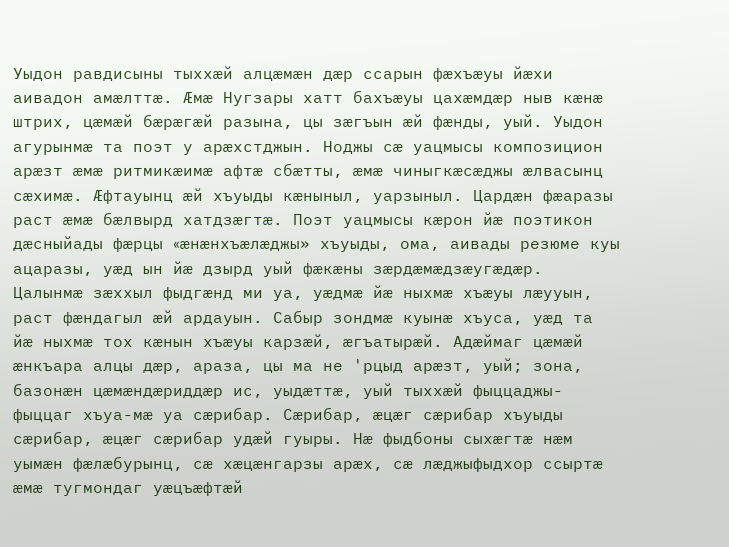Уыдон равдисыны тыххæй алцæмæн дæр ссарын фæхъæуы йæхи аивадон амæлттæ. Æмæ Нугзары хатт бахъæуы цахæмдæр ныв кæнæ штрих, цæмæй бæрæгæй разына, цы зæгъын æй фæнды, уый. Уыдон агурынмæ та поэт у арæхстджын. Ноджы сæ уацмысы композицион арæзт æмæ ритмикæимæ афтæ сбæтты, æмæ чиныгкæсæджы æлвасынц сæхимæ. Æфтауынц æй хъуыды кæныныл, уарзыныл. Цардæн фæаразы раст æмæ бæлвырд хатдзæгтæ. Поэт уацмысы кæрон йæ поэтикон дæсныйады фæрцы «æнæнхъæлæджы» хъуыды, ома, аивады резюме куы ацаразы, уæд ын йæ дзырд уый фæкæны зæрдæмæдзæугæдæр.
Цалынмæ зæххыл фыдгæнд ми уа, уæдмæ йæ ныхмæ хъæуы лæууын, раст фæндагыл æй ардауын. Сабыр зондмæ куынæ хъуса, уæд та йæ ныхмæ тох кæнын хъæуы карзæй, æгъатырæй. Адæймаг цæмæй æнкъара алцы дæр, араза, цы ма не 'рцыд арæзт, уый; зона, базонæн цæмæндæриддæр ис, уыдæттæ, уый тыххæй фыццаджы-фыццаг хъуа-мæ уа сæрибар. Сæрибар, æцæг сæрибар хъуыды сæрибар, æцæг сæрибар удæй гуыры. Нæ фыдбоны сыхæгтæ нæм уымæн фæлæбурынц, сæ хæцæнгарзы арæх, сæ лæджыфыдхор ссыртæ æмæ тугмондаг уæцъæфтæй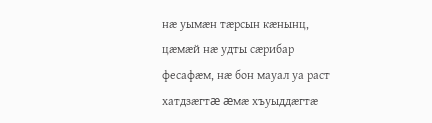нæ уымæн тæрсын кæнынц, цæмæй нæ удты сæрибар фесафæм, нæ бон мауал уа раст хатдзæгтæ æмæ хъуыддæгтæ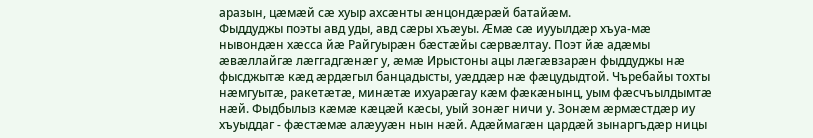аразын, цæмæй сæ хуыр ахсæнты æнцондæрæй батайæм.
Фыддуджы поэты авд уды, авд сæры хъæуы. Æмæ сæ иууылдæр хъуа-мæ нывондæн хæсса йæ Райгуырæн бæстæйы сæрвæлтау. Поэт йæ адæмы æвæллайгæ лæггадгæнæг у, æмæ Ирыстоны ацы лæгæвзарæн фыддуджы нæ фысджытæ кæд æрдæгыл банцадысты, уæддæр нæ фæцудыдтой. Чъребайы тохты нæмгуытæ, ракетæтæ, минæтæ ихуарæгау кæм фæкæнынц, уым фæсчъылдымтæ нæй. Фыдбылыз кæмæ кæцæй кæсы, уый зонæг ничи у. Зонæм æрмæстдæр иу хъуыддаг - фæстæмæ алæууæн нын нæй. Адæймагæн цардæй зынаргъдæр ницы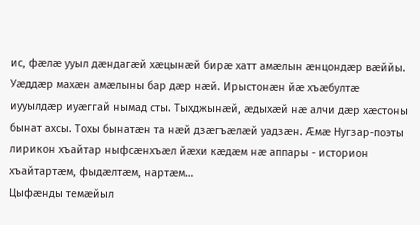ис, фæлæ ууыл дæндагæй хæцынæй бирæ хатт амæлын æнцондæр вæййы. Уæддæр махæн амæлыны бар дæр нæй. Ирыстонæн йæ хъæбултæ иууылдæр иуæггай нымад сты. Тыхджынæй, æдыхæй нæ алчи дæр хæстоны бынат ахсы. Тохы бынатæн та нæй дзæгъæлæй уадзæн. Æмæ Нугзар-поэты лирикон хъайтар ныфсæнхъæл йæхи кæдæм нæ аппары - историон хъайтартæм, фыдæлтæм, нартæм…
Цыфæнды темæйыл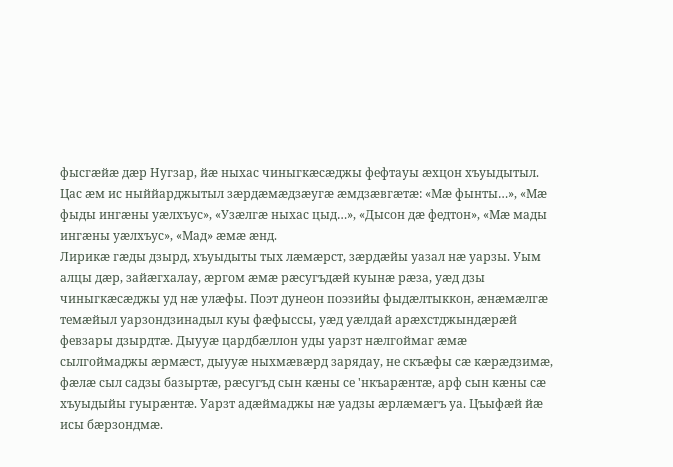фысгæйæ дæр Нугзар, йæ ныхас чиныгкæсæджы фефтауы æхцон хъуыдытыл. Цас æм ис ныййарджытыл зæрдæмæдзæугæ æмдзæвгæтæ: «Мæ фынты…», «Мæ фыды ингæны уæлхъус», «Узæлгæ ныхас цыд…», «Дысон дæ федтон», «Мæ мады ингæны уæлхъус», «Мад» æмæ æнд.
Лирикæ гæды дзырд, хъуыдыты тых лæмæрст, зæрдæйы уазал нæ уарзы. Уым алцы дæр, зайæгхалау, æргом æмæ рæсугъдæй куынæ рæза, уæд дзы чиныгкæсæджы уд нæ улæфы. Поэт дунеон поэзийы фыдæлтыккон, æнæмæлгæ темæйыл уарзондзинадыл куы фæфыссы, уæд уæлдай арæхстджындæрæй февзары дзырдтæ. Дыууæ цардбæллон уды уарзт нæлгоймаг æмæ сылгоймаджы æрмæст, дыууæ ныхмæвæрд зарядау, не скъæфы сæ кæрæдзимæ, фæлæ сыл садзы базыртæ, рæсугъд сын кæны се 'нкъарæнтæ, арф сын кæны сæ хъуыдыйы гуырæнтæ. Уарзт адæймаджы нæ уадзы æрлæмæгъ уа. Цъыфæй йæ исы бæрзондмæ.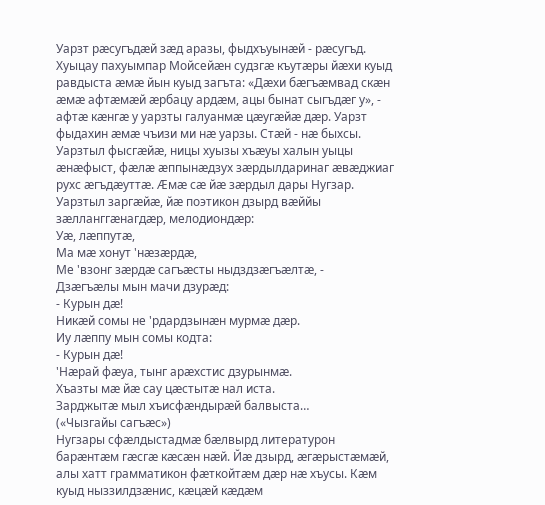Уарзт рæсугъдæй зæд аразы, фыдхъуынæй - рæсугъд. Хуыцау пахуымпар Мойсейæн судзгæ къутæры йæхи куыд равдыста æмæ йын куыд загъта: «Дæхи бæгъæмвад скæн æмæ афтæмæй æрбацу ардæм, ацы бынат сыгъдæг у», - афтæ кæнгæ у уарзты галуанмæ цæугæйæ дæр. Уарзт фыдахин æмæ чъизи ми нæ уарзы. Стæй - нæ быхсы. Уарзтыл фысгæйæ, ницы хуызы хъæуы халын уыцы æнæфыст, фæлæ æппынæдзух зæрдылдаринаг æвæджиаг рухс æгъдæуттæ. Æмæ сæ йæ зæрдыл дары Нугзар. Уарзтыл заргæйæ, йæ поэтикон дзырд вæййы зæлланггæнагдæр, мелодиондæр:
Уæ, лæппутæ,
Ма мæ хонут 'нæзæрдæ,
Ме 'взонг зæрдæ сагъæсты ныдздзæгъæлтæ, -
Дзæгъæлы мын мачи дзурæд:
- Курын дæ!
Никæй сомы не 'рдардзынæн мурмæ дæр.
Иу лæппу мын сомы кодта:
- Курын дæ!
'Нæрай фæуа, тынг арæхстис дзурынмæ.
Хъазты мæ йæ сау цæстытæ нал иста.
Зарджытæ мыл хъисфæндырæй балвыста…
(«Чызгайы сагъæс»)
Нугзары сфæлдыстадмæ бæлвырд литературон барæнтæм гæсгæ кæсæн нæй. Йæ дзырд, æгæрыстæмæй, алы хатт грамматикон фæткойтæм дæр нæ хъусы. Кæм куыд ныззилдзæнис, кæцæй кæдæм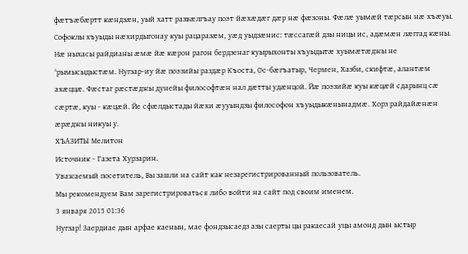фæтъæбæртт кæндзæн, уый хатт развæлгъау поэт йæхæдæг дæр нæ фæзоны. Фæлæ уымæй тæрсын нæ хъæуы. Софоклы хъуыды нæхирдыгонау куы рацаразæм, уæд уыдзæнис: тæссагæй дзы ницы ис, адæмæн лæггад кæны.
Нæ ныхасы райдианы æмæ йæ кæрон рагон бердзенаг куырыхонты хъуыдытæ хуымæтæджы не 'рымысыдыстæм. Нугзар-иу йæ поэзийы раздæр Къоста, Ос-бæгъатыр, Чермен, Хазби, скифтæ, алантæм ахæццæ. Фæстаг рæстæджы дунейы философтæн нал дæтты удæнцой. Йæ поэзийæ куы кæцæй сдарынц сæ сæртæ, куы - кæцæй. Йе сфæлдыстады йæхи æууындзы философон хъуыдыкæнынадмæ. Хорз райдайæнæн æрæджы никуы у.
ХЪАЗИТЫ Мелитон
Источник - Газета Хурзарин.
Уважаемый посетитель, Вы зашли на сайт как незарегистрированный пользователь.
Мы рекомендуем Вам зарегистрироваться либо войти на сайт под своим именем.
3 января 2015 01:36
Нугзар! Заердиае дын арфае каенын, мае фондзысаедз азы саерты цы ракаесай уцы амонд дын ыстыр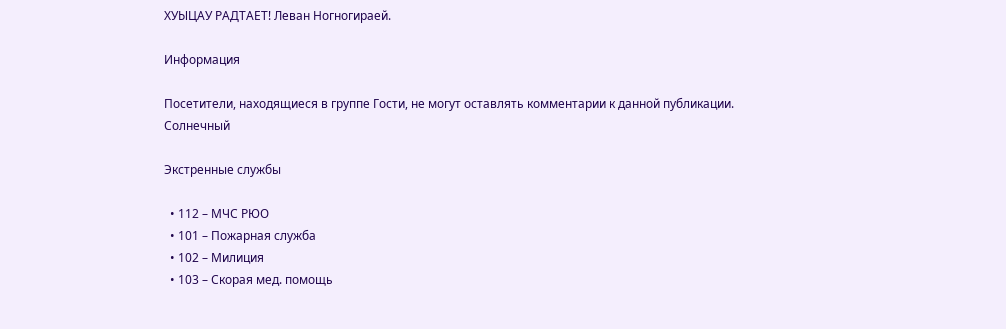ХУЫЦАУ РАДТАЕТ! Леван Ногногираей.

Информация

Посетители, находящиеся в группе Гости, не могут оставлять комментарии к данной публикации.
Солнечный

Экстренные службы

  • 112 – МЧС РЮО
  • 101 – Пожарная служба
  • 102 – Милиция
  • 103 – Скорая мед. помощь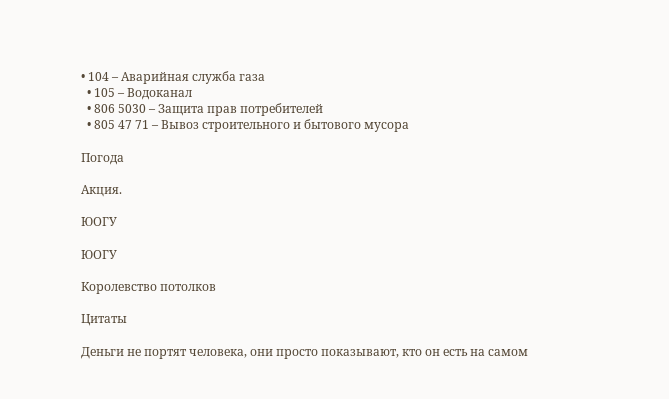• 104 – Аварийная служба газа
  • 105 – Водоканал
  • 806 5030 – Защита прав потребителей
  • 805 47 71 – Вывоз строительного и бытового мусора

Погода

Акция.

ЮОГУ

ЮОГУ

Королевство потолков

Цитаты

Деньги не портят человека, они просто показывают, кто он есть на самом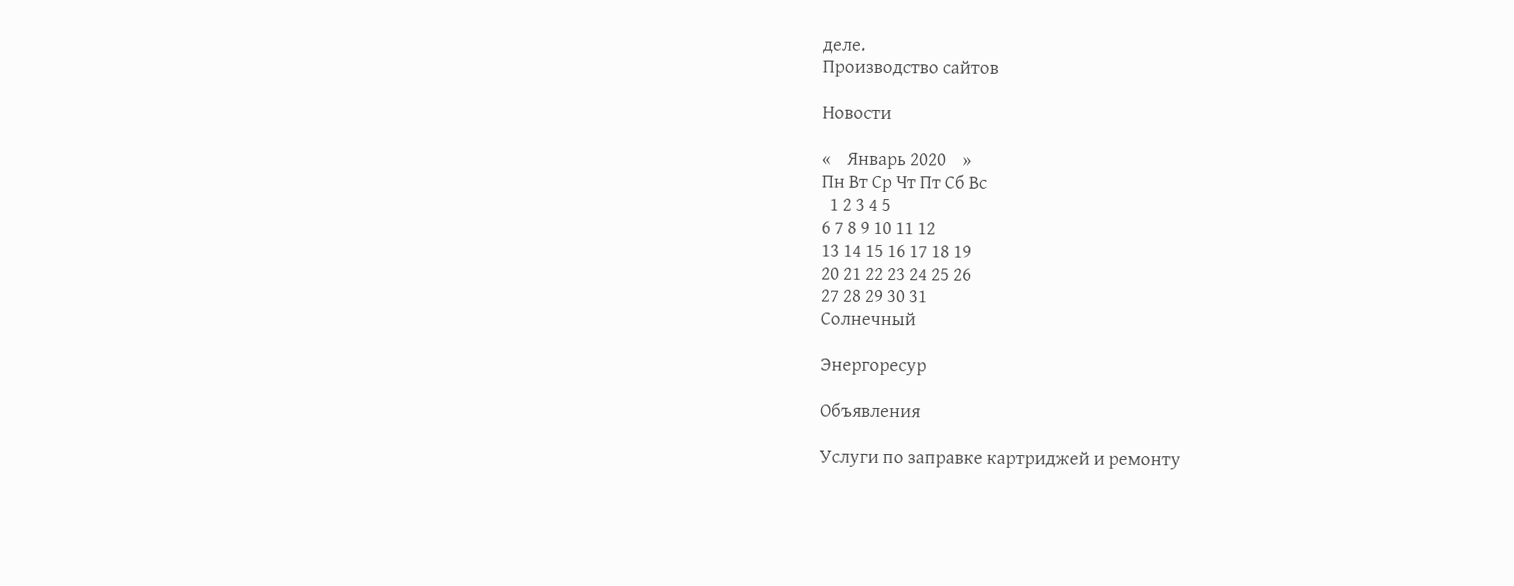деле.
Производство сайтов

Новости

«    Январь 2020    »
Пн Вт Ср Чт Пт Сб Вс
  1 2 3 4 5
6 7 8 9 10 11 12
13 14 15 16 17 18 19
20 21 22 23 24 25 26
27 28 29 30 31
Солнечный

Энергоресур

Объявления

Услуги по заправке картриджей и ремонту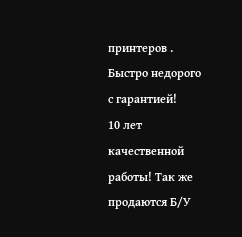принтеров . Быстро недорого с гарантией!
10 лет качественной работы! Так же продаются Б/У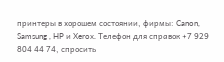принтеры в хорошем состоянии, фирмы: Canon, Samsung , HP и Xerox. Телефон для справок +7 929 804 44 74, спросить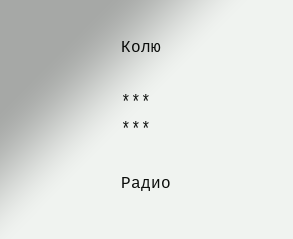Колю

***
***

Радио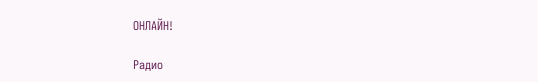ОНЛАЙН!

Радио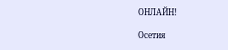ОНЛАЙН!

Осетия